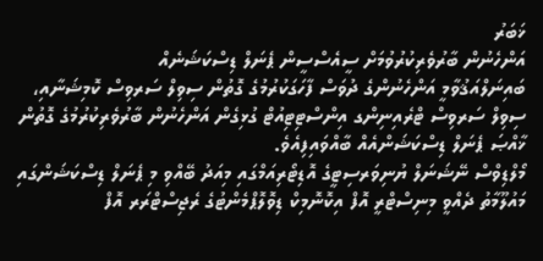ޚަބަރު
އަންހެނުން ބާރުވެރިކުރުވުމަށް ސީއެސްސީން ޕެނަލް ޑިސްކަޝަނެއް
ބައިނަލްއަޤުވާމީ އަންހެނުންގެ ދުވަސް ފާހަގަކުރުމުގެ ގޮތުން ސިވިލް ސަރވިސް ކޮމިޝަނާއި، ސިވިލް ސަރވިސް ޓްރެއިނިންގ އިންސްޓިޓިއުޓް ގުޅިގެން އަންހެނުން ބާރުވެރިކުރުމުގެ ގޮތުން ޚާއްޞަ ޕެނަލް ޑިސްކަޝަންއެއް ބާއްވައިފިއެވެ.
މޯލްޑިވްސް ނޭޝަނަލް ޔުނިވަރސިޓީގެ އޮޑިޓޯރިއަމްގައި މިއަދު ބޭއްވި މި ޕެނަލް ޑިސްކަޝަންގައި މައުލޫމާތު ދެއްވީ މިނިސްޓްރީ އޮފް އިކޮނޮމިކް ޑިވޮލޮޕްމެންޓުގެ ރެޖިސްޓްރަރ އޮފް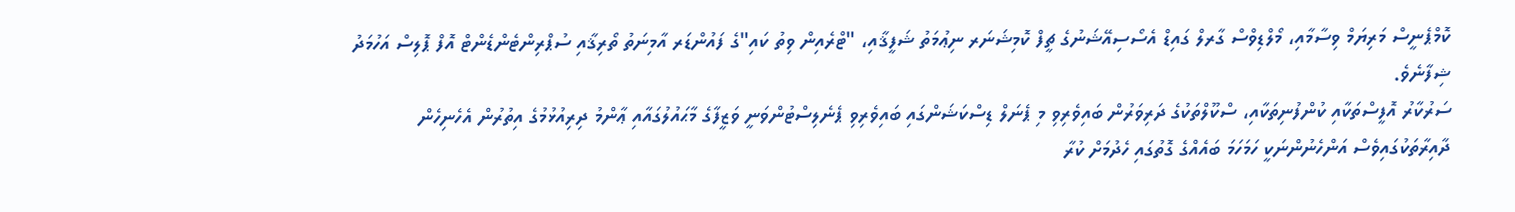ކޮމްޕެނީސް މަރިޔަމް ވިސާމާއި، މޯލްޑިވްސް ގާރލް ގައިޑް އެސޯސިއޭޝަނުގެ ޗީފް ކޮމިޝަނަރ ނިޢުމަތު ޝަފީޤާއި، "ޓްރެއިން ވިތު ކައި"ގެ ފައުންޑަރ އާމިނަތު ތޯރިޤާއި ސުޕްރިންޓެންޑެންޓް އޮފް ޕޮލިސް އަހުމަދު ޝިފާނެވެ.
ސަރުކާރު އޮފީސްތަކާއި ކުންފުނިތަކާއި، ސްކޫލްތަކުގެ ދަރިވަރުން ބައިވެރިވި މި ޕެނަލް ޑިސްކަޝަންގައި ބައިވެރިވި ޕެނެލިސްޓުންވަނީ ވަޒީފާގެ މާޙައުލުގައާއި ޢާންމު ދިރިއުޅުމުގެ އިތުރުން އެހެނިހެން ދާއިރާތަކުގައިވެސް އަންހެނުންނަކީ ހަމަހަމަ ބައެއްގެ ގޮތުގައި ހެދުމަށް ކުރާ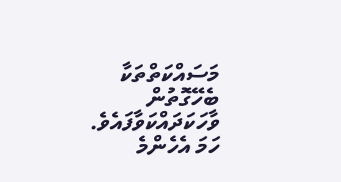މަސައްކަތްތަކާ ބެހޭގޮތުން ވާހަކަދައްކަވާފައެވެ.
ހަމަ އެހެންމެ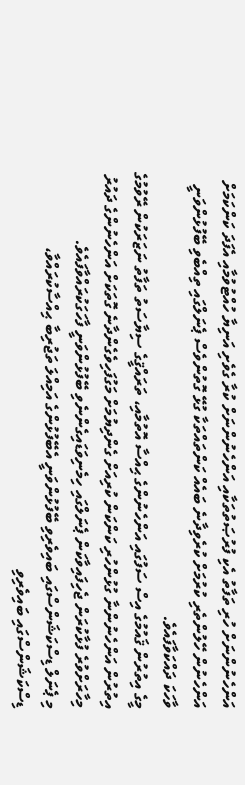އަންހެނުންނަށް ހުރި ތަފާތު އެކި ފުރުޞަތުތަކާއި އަންހެނުންނަށް ކުރާ ގެވެށި އަނިޔާ ހުއްޓުވުމާއި އެފަދަ ކަންކަމަށް އަންހެނުން ހޭލުންތެރި ކުރުމަށް ކުރެވިދާނެ ބައެއް ކަންތައްތަކާ ގުޅޭ ގޮތުންވެސް ޕެނަލްގައި ތިއްބެވި ބޭފުޅުންވަނީ ވާހަކަ ދައްކަވާފައެވެ.
މީގެ އިތުރުން ޤައުމުގެ އިސް ސަފުގައި އަންހެނުންގެ ޙިއްސާ އޮތުމާއި، ތަރައްޤީގެ ސިޔާސަތު ތަފާތު ނަޒަރަކުން ރޭވުމުގެ އިތުރުން އަންހެނުންނާ ގުޅުންހުރި ކަންކަން ކުރިއަށް ގެންދިޔުމަށް މަގުފަހިވެގެންދާނެ ގޮތަކަށް އަންހެނުންގެ ދައުރު މިހާރަށްވުރެ ފުޅާކުރަން ޖެހިފައިވާކަން ޕެނަލްގައި ހިމެނިވަޑައިގެންނެވި ބޭފުޅުންވަނީ ފާހަގަކުރައްވާފައެވެ.
މި ޕެނަލް ޑިސްކަޝަންސްގައި ބައިވެރިވި ބޭފުޅުންވަނީ އެބޭފުޅުންގެ އަމިއްލަ ތަޖުރިބާ ޙިއްސާކުރައްވާ، ޑިސްކަޝަންސްގައި ބައިވެރިވި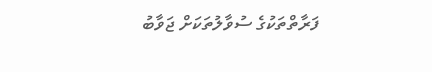ފަރާތްތަކުގެ ސުވާލުތަކަށް ޖަވާބު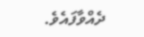ދެއްވާފައެވެ.